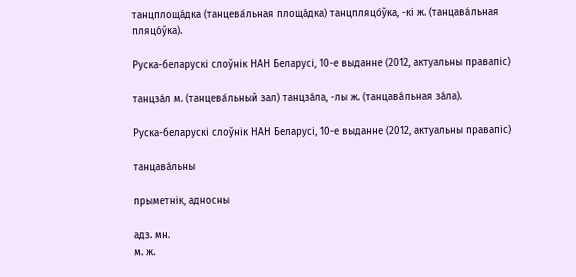танцплоща́дка (танцева́льная площа́дка) танцпляцо́ўка, -кі ж. (танцава́льная пляцо́ўка).

Руска-беларускі слоўнік НАН Беларусі, 10-е выданне (2012, актуальны правапіс)

танцза́л м. (танцева́льный зал) танцза́ла, -лы ж. (танцава́льная за́ла).

Руска-беларускі слоўнік НАН Беларусі, 10-е выданне (2012, актуальны правапіс)

танцава́льны

прыметнік, адносны

адз. мн.
м. ж.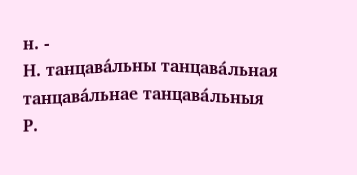н. -
Н. танцава́льны танцава́льная танцава́льнае танцава́льныя
Р.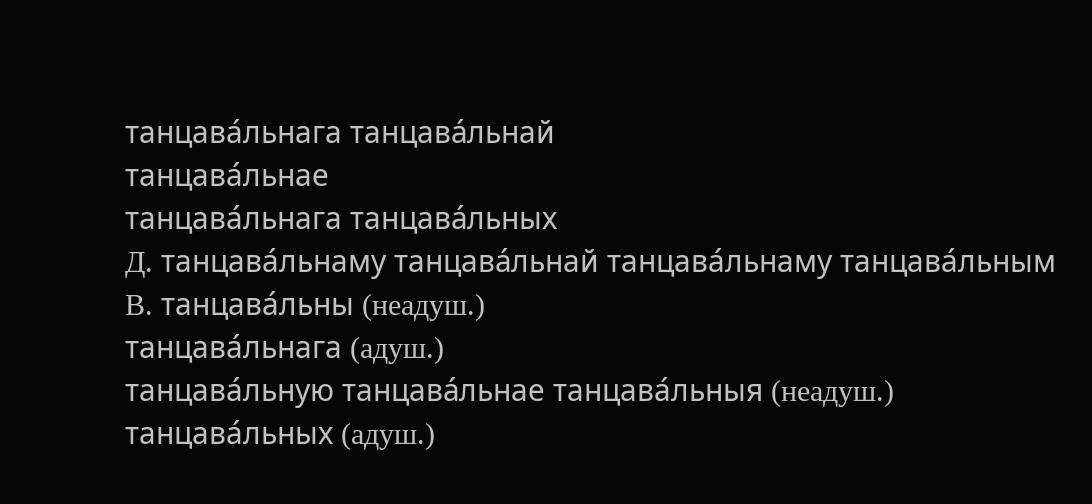танцава́льнага танцава́льнай
танцава́льнае
танцава́льнага танцава́льных
Д. танцава́льнаму танцава́льнай танцава́льнаму танцава́льным
В. танцава́льны (неадуш.)
танцава́льнага (адуш.)
танцава́льную танцава́льнае танцава́льныя (неадуш.)
танцава́льных (адуш.)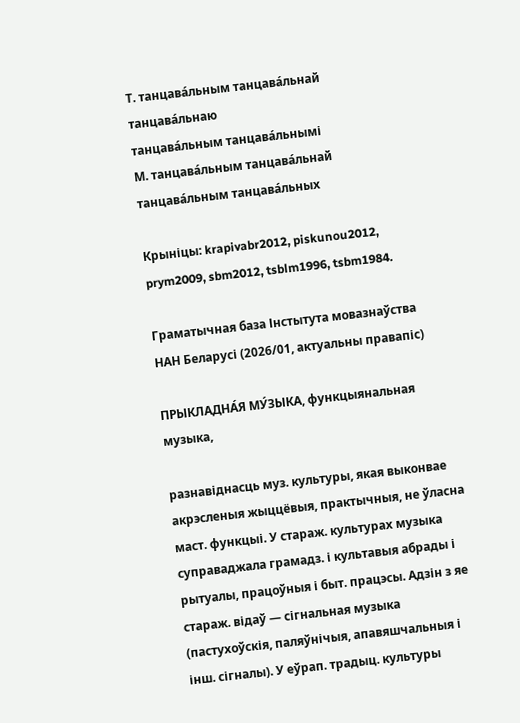Т. танцава́льным танцава́льнай
танцава́льнаю
танцава́льным танцава́льнымі
М. танцава́льным танцава́льнай танцава́льным танцава́льных

Крыніцы: krapivabr2012, piskunou2012, prym2009, sbm2012, tsblm1996, tsbm1984.

Граматычная база Інстытута мовазнаўства НАН Беларусі (2026/01, актуальны правапіс)

ПРЫКЛАДНА́Я МУ́ЗЫКА, функцыянальная музыка,

разнавіднасць муз. культуры, якая выконвае акрэсленыя жыццёвыя, практычныя, не ўласна маст. функцыі. У стараж. культурах музыка суправаджала грамадз. і культавыя абрады і рытуалы, працоўныя і быт. працэсы. Адзін з яе стараж. відаў — сігнальная музыка (пастухоўскія, паляўнічыя, апавяшчальныя і інш. сігналы). У еўрап. традыц. культуры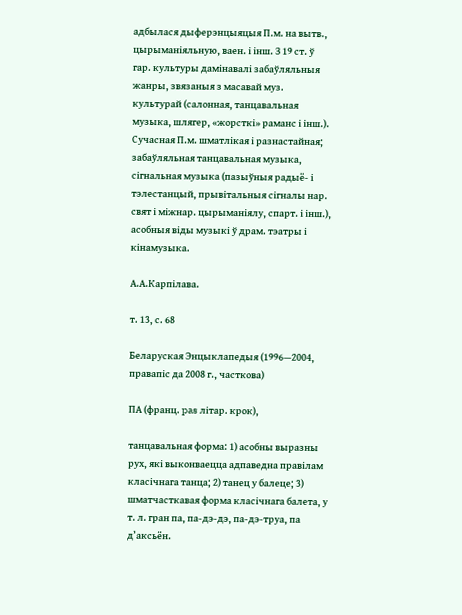адбылася дыферэнцыяцыя П.м. на вытв., цырыманіяльную, ваен. і інш. З 19 ст. ў гар. культуры дамінавалі забаўляльныя жанры, звязаныя з масавай муз. культурай (салонная, танцавальная музыка, шлягер, «жорсткі» раманс і інш.). Сучасная П.м. шматлікая і разнастайная; забаўляльная танцавальная музыка, сігнальная музыка (пазыўныя радыё- і тэлестанцый, прывітальныя сігналы нар. свят і міжнар. цырыманіялу, спарт. і інш.), асобныя віды музыкі ў драм. тэатры і кінамузыка.

А.А.Карпілава.

т. 13, с. 68

Беларуская Энцыклапедыя (1996—2004, правапіс да 2008 г., часткова)

ПА (франц. pas літар. крок),

танцавальная форма: 1) асобны выразны рух, які выконваецца адпаведна правілам класічнага танца; 2) танец у балеце; 3) шматчасткавая форма класічнага балета, у т. л. гран па, па-дэ-дэ, па-дэ-труа, па д’аксьён.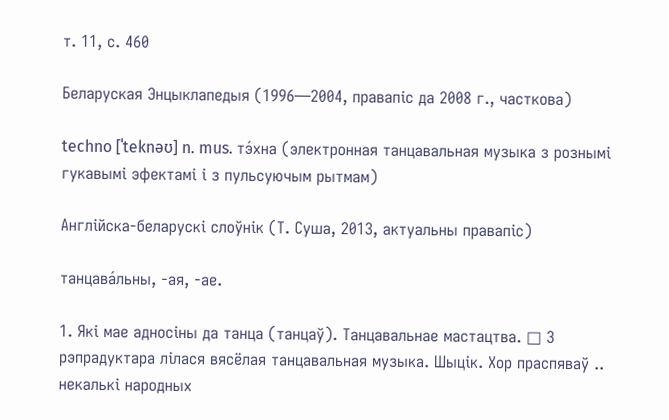т. 11, с. 460

Беларуская Энцыклапедыя (1996—2004, правапіс да 2008 г., часткова)

techno [ˈteknəʊ] n. mus. тэ́хна (электронная танцавальная музыка з рознымі гукавымі эфектамі і з пульсуючым рытмам)

Англійска-беларускі слоўнік (Т. Суша, 2013, актуальны правапіс)

танцава́льны, ‑ая, ‑ае.

1. Які мае адносіны да танца (танцаў). Танцавальнае мастацтва. □ З рэпрадуктара лілася вясёлая танцавальная музыка. Шыцік. Хор праспяваў .. некалькі народных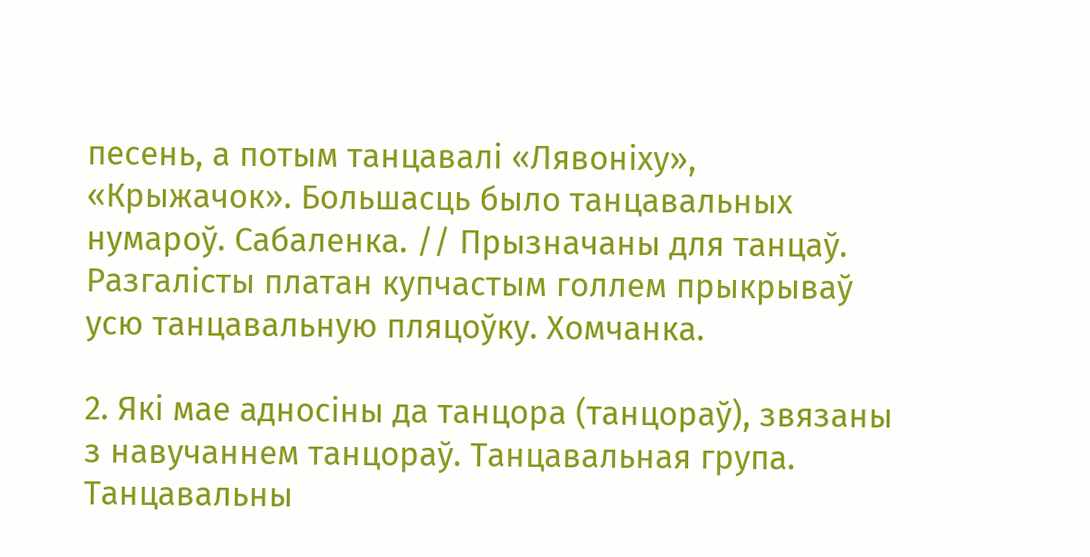песень, а потым танцавалі «Лявоніху», «Крыжачок». Большасць было танцавальных нумароў. Сабаленка. // Прызначаны для танцаў. Разгалісты платан купчастым голлем прыкрываў усю танцавальную пляцоўку. Хомчанка.

2. Які мае адносіны да танцора (танцораў), звязаны з навучаннем танцораў. Танцавальная група. Танцавальны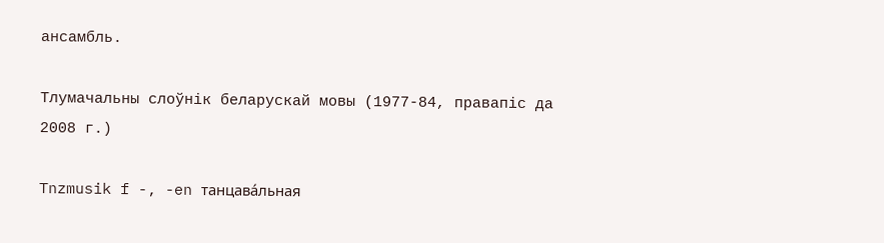ансамбль.

Тлумачальны слоўнік беларускай мовы (1977-84, правапіс да 2008 г.)

Tnzmusik f -, -en танцава́льная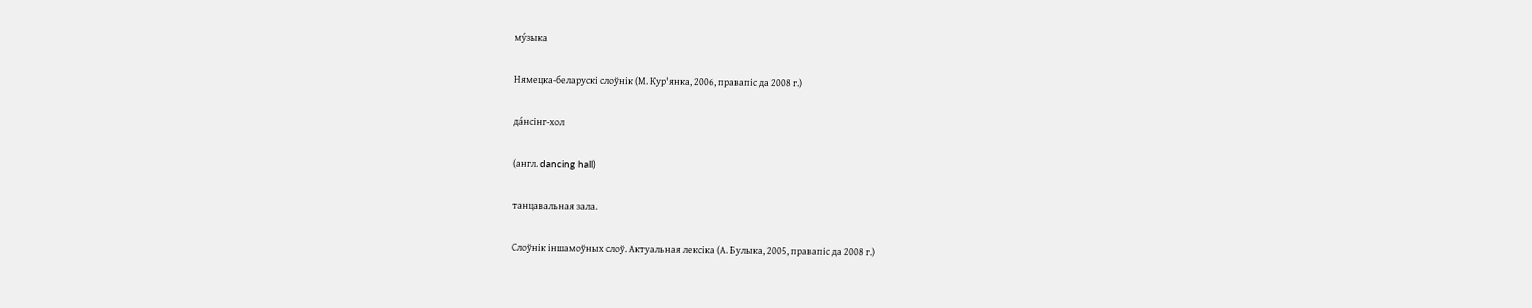му́зыка

Нямецка-беларускі слоўнік (М. Кур'янка, 2006, правапіс да 2008 г.)

да́нсінг-хол

(англ. dancing hall)

танцавальная зала.

Слоўнік іншамоўных слоў. Актуальная лексіка (А. Булыка, 2005, правапіс да 2008 г.)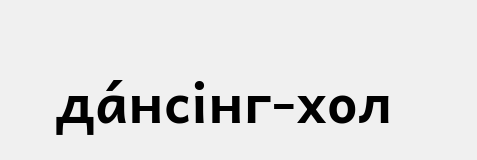да́нсінг-хол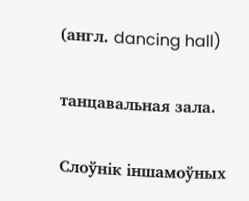(англ. dancing hall)

танцавальная зала.

Слоўнік іншамоўных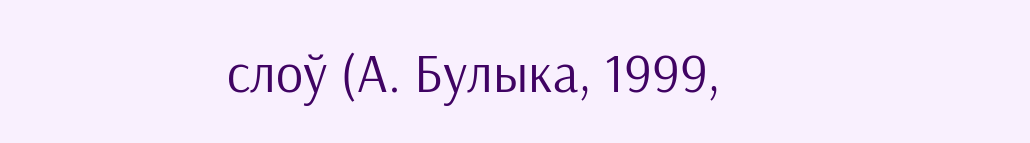слоў (А. Булыка, 1999,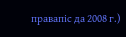правапіс да 2008 г.)